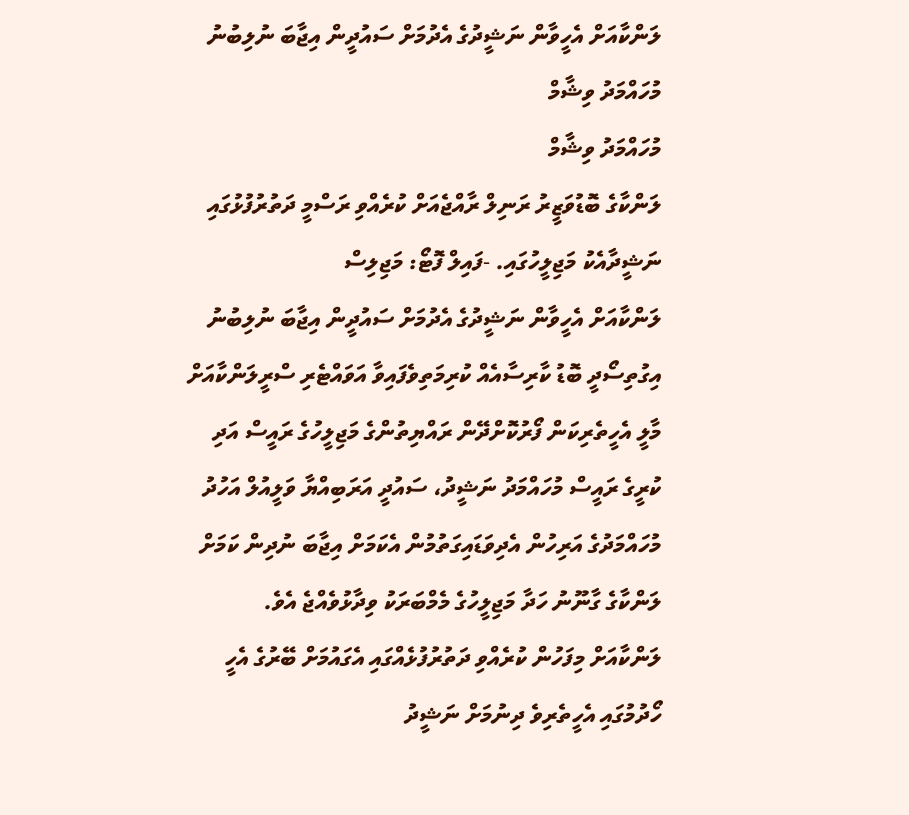ލަންކާއަށް އެހީވާން ނަޝީދުގެ އެދުމަށް ސައުދީން އިޖާބަ ނުލިބުނު
މުހައްމަދު ވިޝާމް
މުހައްމަދު ވިޝާމް
ލަންކާގެ ބޮޑުވަޒީރު ރަނިލް ރާއްޖެއަށް ކުރެއްވި ރަސްމީ ދަތުރުފުޅުގައި ނަޝީދާއެކު މަޖިލީހުގައި. -ފައިލް ފޮޓޯ: މަޖިލިސް
ލަންކާއަށް އެހީވާން ނަޝީދުގެ އެދުމަށް ސައުދީން އިޖާބަ ނުލިބުނު
އިގުތިސޯދީ ބޮޑު ކާރިސާއެއް ކުރިމަތިވެފައިވާ އަވައްޓެރި ސްރީލަންކާއަށް މާލީ އެހީތެރިކަން ފޯރުކޮށްދޭން ރައްޔިތުންގެ މަޖިލީހުގެ ރައީސް އަދި ކުރީގެ ރައީސް މުހައްމަދު ނަޝީދު، ސައުދީ އަރަބިއްޔާ ވަލީއުލް އަހުދު މުހައްމަދުގެ އަރިހުން އެދިވަޑައިގަތުމުން އެކަމަށް އިޖާބަ ނުދިން ކަމަށް ލަންކާގެ ގާނޫނު ހަދާ މަޖިލީހުގެ މެމްބަރަކު ވިދާޅުވެއްޖެ އެވެ.
ލަންކާއަށް މިފަހުން ކުރެއްވި ދަތުރުފުޅެއްގައި އެގައުމަށް ބޭރުގެ އެހީ ހޯދުމުގައި އެހީތެރިވެ ދިނުމަށް ނަޝީދު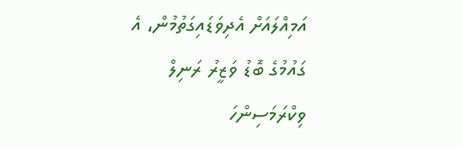އަމިއްލައަށް އެދިވަޑައިގަތުމުން، އެ ގައުމުގެ ބޮޑު ވަޒީރު ރަނިލް ވިކްރަމަސިންހަ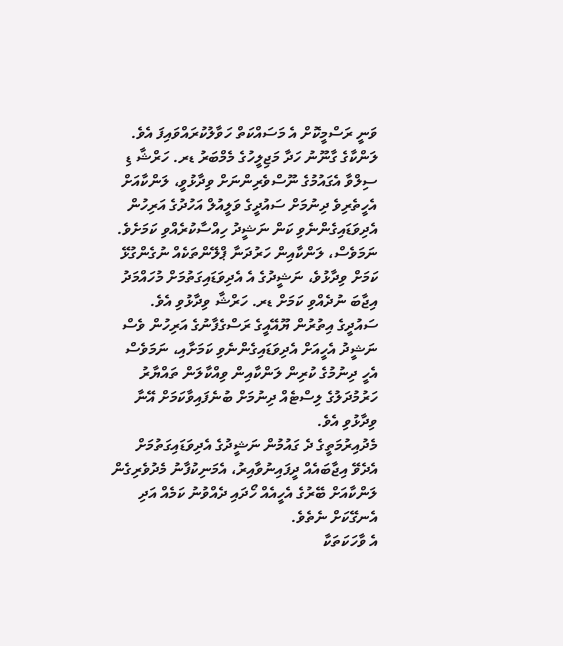ވަނީ ރަސްމީކޮށް އެ މަސައްކަތް ހަވާލުކުރައްވައިފަ އެވެ.
ލަންކާގެ ގާނޫނު ހަދާ މަޖިލީހުގެ މެމްބަރު ޑރ. ހަރްޝާ ޑި ސިލްވާ އެގައުމުގެ ނޫސްވެރިންނަށް ވިދާޅުވީ، ލަންކާއަށް އެހީތެރިވެ ދިނުމަށް ސައުދީގެ ވަލީއުލް އަހުދުގެ އަރިހުން އެދިވަޑައިގެންނެވި ކަން ނަޝީދު ހިއްސާކުރެއްވި ކަމަށެވެ.
ނަމަވެސް، ލަންކާއިން ހަރުދަނާ ޕްލޭންތަކެއް ނުގެންގުޅޭ ކަމަށް ވިދާޅުވެ، ނަޝީދުގެ އެ އެދިވަޑައިގަތުމަށް މުހައްމަދު އިޖާބަ ނުދެއްވި ކަމަށް ޑރ. ހަރްޝާ ވިދާޅުވި އެވެ.
ސައުދީގެ އިތުރުން ޔޫއޭއީގެ ރަސްގެފާނުގެ އަރިހުން ވެސް ނަޝީދު އެހީއަށް އެދިވަޑައިގެންނެވި ކަމަށާއި، ނަމަވެސް އެހީ ދިނުމުގެ ކުރިން ލަންކާއިން ވިއްކާލަން ތައްޔާރު ހަރުމުދަލުގެ ލިސްޓެއް ދިނުމަށް ބުނެފައިވާކަމަށް އޭނާ ވިދާޅުވި އެވެ.
މެދުއިރުމަތީގެ ދެ ގައުމުން ނަޝީދުގެ އެދިވަޑައިގަތުމަށް އެދެވޭ އިޖާބައެއް ދީފައިނުވާއިރު، އެމަނިކުފާނު މެދުވެރިގެން ލަންކާއަށް ބޭރުގެ އެހީއެއް ހޯދައި ދެއްވުނު ކަމެއް އަދި އެނގޭކަށް ނެތެވެ.
އެ ވާހަކަތަކާ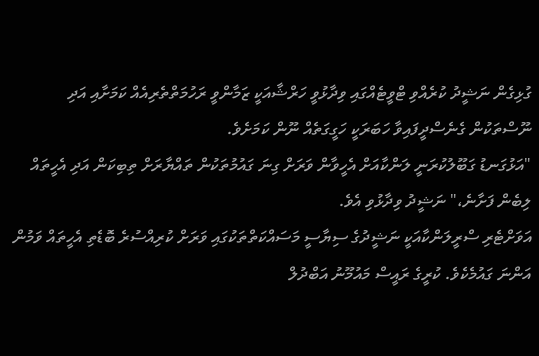ގުޅިގެން ނަޝީދު ކުރެއްވި ޓްވީޓެއްގައި ވިދާޅުވީ ހަރްޝާއަކީ ޒަމާންވީ ރަހުމަތްތެރިއެއް ކަމަށާއި އަދި ނޫސްތަކުން ގެނެސްދީފައިވާ ހަބަރަކީ ހަގީގަތެއް ނޫން ކަމަށެވެ.
"އަޅުގަނޑު ގަބޫލުކުރަނީ ލަންކާއަށް އެހީވާން ވަރަށް ގިނަ ގައުމުތަކުން ތައްޔާރަށް ތިބިކަން އަދި އެހީތައް ލިބެން ފަށާނެ،" ނަޝީދު ވިދާޅުވި އެވެ.
އަވަށްޓެރި ސްރީލަންކާއަކީ ނަޝީދުގެ ސިޔާސީ މަސައްކަތްތަކުގައި ވަރަށް ކުރިއްސުރެ ބޮޑެތި އެހީތައް ވަމުން އަންނަ ގައުމެކެވެ. ކުރީގެ ރައީސް މައުމޫނު އަބްދުލް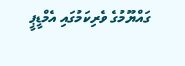ގައްޔޫމުގެ ވެރިކަމުގައި އެމްޑީޕީ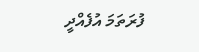ފުރަތަމަ އުފެއްދީ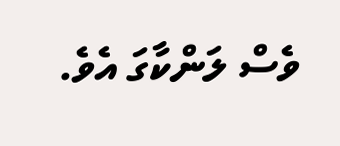ވެސް ލަންކާގަ އެވެ.